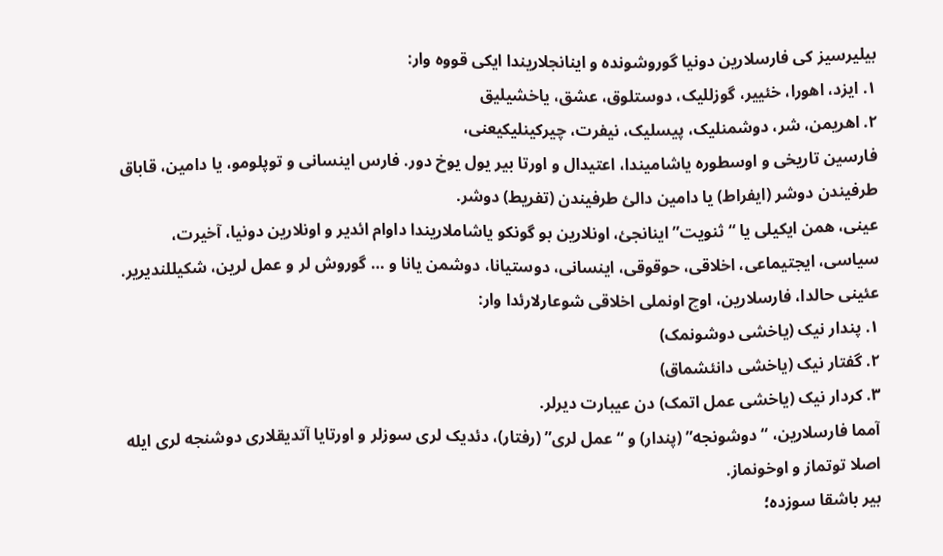بیلیرسیز کی فارسلارین دونیا گوروشونده و اینانجلاریندا ایکی قووه وار:
۱. ایزد، اهورا، خئییر، گوزللیک، دوستلوق، عشق، یاخشیلیق
۲. اهریمن، شر، دوشمنلیک، پیسلیک، نیفرت، چیرکینلیکیعنی،
فارسین تاریخی و اوسطوره یاشامیندا، اعتیدال و اورتا بیر یول یوخ دور. فارس اینسانی و توپلومو، یا دامین، قاباق طرفیندن دوشر (ایفراط) یا دامین دالئ طرفیندن (تفریط) دوشر.
عینی، همن ایکیلی یا “ثنویت” اینانجئ، اونلارین بو گونکو یاشاملاریندا داوام ائدیر و اونلارین دونیا، آخیرت، سیاسی، ایجتیماعی، اخلاقی، حوقوقی، اینسانی، دوستیانا، دوشمن یانا و … گوروش لر و عمل لرین، شکیللندیریر.
عئینی حالدا، فارسلارین، اوچ اونملی اخلاقی شوعارلارئدا وار:
۱. پندار نیک (یاخشی دوشونمک)
۲. گفتار نیک (یاخشی دانئشماق)
۳. کردار نیک (یاخشی عمل اتمک) دن عیبارت دیرلر.
آمما فارسلارین، “دوشونجه” (پندار) و “عمل لری” (رفتار)، دئدیک لری سوزلر و اورتایا آتدیقلاری دوشنجه لری ایله اصلا توتماز و اوخونماز.
بیر باشقا سوزده؛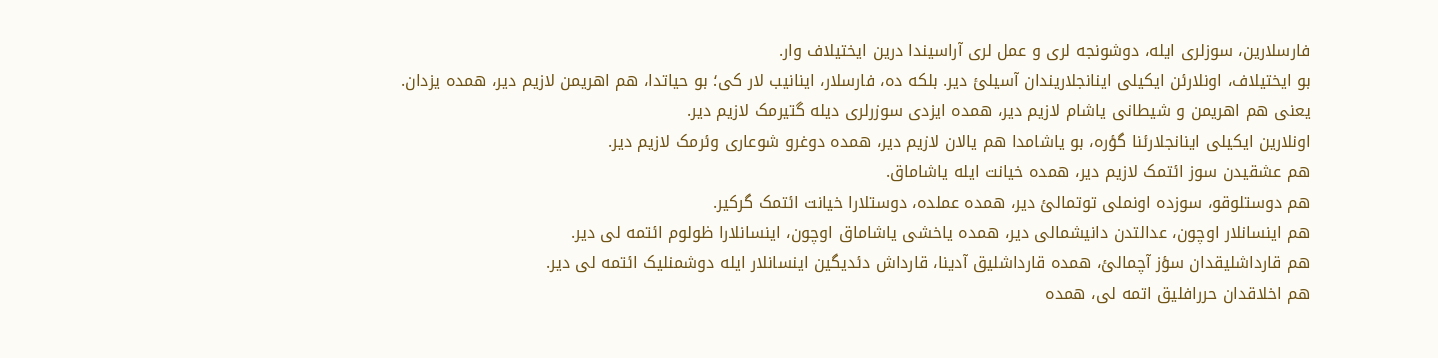فارسلارین، سوزلری ایله، دوشونجه لری و عمل لری آراسیندا درین ایختیلاف وار.
بو ایختیلاف، اونلارئن ایکیلی اینانجلاریندان آسیلئ دیر. بلکه ده، فارسلار، اینانیب لار کی؛ بو حیاتدا، هم اهریمن لازیم دیر، همده یزدان.
یعنی هم اهریمن و شیطانی یاشام لازیم دیر، همده ایزدی سوزرلری دیله گتیرمک لازیم دیر.
اونلارین ایکیلی اینانجلارئنا گؤره، بو یاشامدا هم یالان لازیم دیر، همده دوغرو شوعاری وئرمک لازیم دیر.
هم عشقیدن سوز ائتمک لازیم دیر، همده خیانت ایله یاشاماق.
هم دوستلوقو، سوزده اونملی توتمالئ دیر، همده عملده، دوستلارا خیانت ائتمک گرکیر.
هم اینسانلار اوچون، عدالتدن دانیشمالی دیر، همده یاخشی یاشاماق اوچون، اینسانلارا ظولوم ائتمه لی دیر.
هم قارداشلیقدان سؤز آچمالئ، همده قارداشلیق آدینا، قارداش دئدیگین اینسانلار ایله دوشمنلیک ائتمه لی دیر.
هم اخلاقدان حررافلیق اتمه لی، همده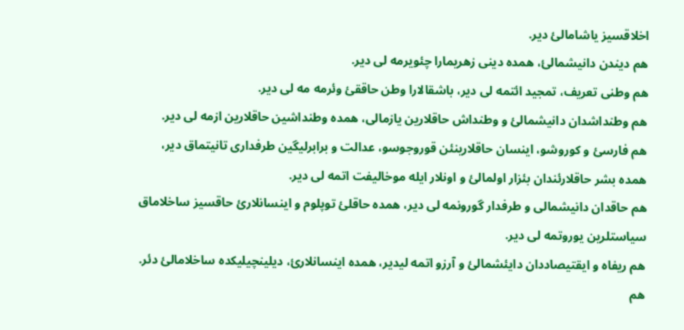اخلاقسیز یاشامالئ دیر.
هم دیندن دانیشمالئ، همده دینی زهریمارا چئویرمه لی دیر.
هم وطنی تعریف، تمجید ائتمه لی دیر، باشقالارا وطن حاققئ وئرمه مه لی دیر.
هم وطنداشدان دانیشمالئ و وطنداش حاقلارین یازمالی، همده وطنداشین حاقلارین ازمه لی دیر.
هم فارسئ و کوروشو، اینسان حاقلارینئن قوروجوسو، عدالت و برابرلیگین طرفداری تانیتماق دیر، همده بشر حاقلارئندان بئزار اولمالئ و اونلار ایله موخالیفت اتمه لی دیر.
هم حاقدان دانیشمالی و طرفدار گورونمه لی دیر، همده حاقلئ توپلوم و اینسانلارئ حاقسیز ساخلاماق سیاستلرین یوروتمه لی دیر.
هم ریفاه و ایقتیصاددان دایئشمالئ و آرزو اتمه لیدیر، همده اینسانلارئ، دیلینچیلیکده ساخلامالئ دئر.
هم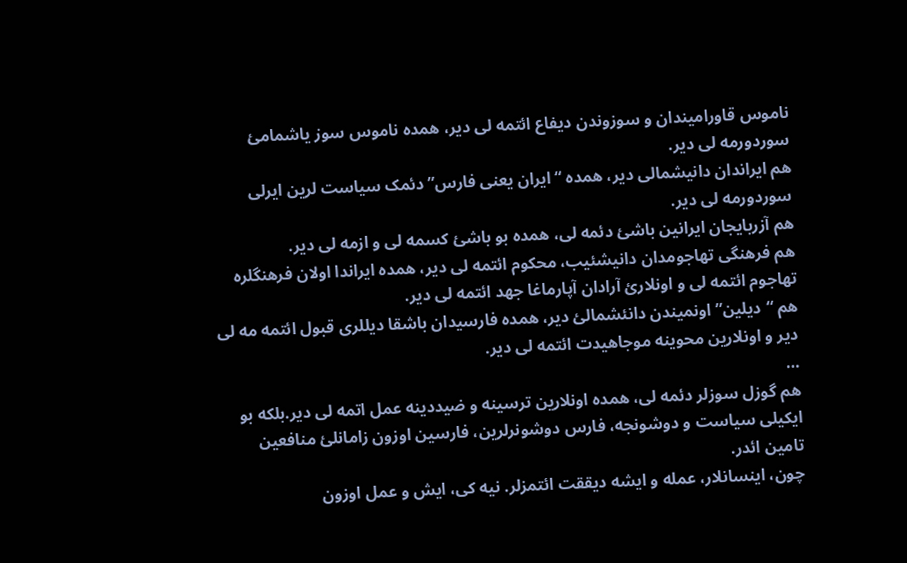ناموس قاورامیندان و سوزوندن دیفاع ائتمه لی دیر، همده ناموس سوز یاشمامئ سوردورمه لی دیر.
هم ایراندان دانیشمالی دیر، همده “ایران یعنی فارس” دئمک سیاست لرین ایرلی سوردورمه لی دیر.
هم آزربایجان ایرانین باشئ دئمه لی، همده بو باشئ کسمه لی و ازمه لی دیر.
هم فرهنگی تهاجومدان دانیشئیب، محکوم ائتمه لی دیر، همده ایراندا اولان فرهنگلره تهاجوم ائتمه لی و اونلارئ آرادان آپارماغا جهد ائتمه لی دیر.
هم “دیلین” اونمیندن دانئشمالئ دیر، همده فارسیدان باشقا دیللری قبول ائتمه مه لی دیر و اونلارین محوینه موجاهیدت ائتمه لی دیر.
…
هم گوزل سوزلر دئمه لی، همده اونلارین ترسینه و ضیددینه عمل اتمه لی دیر.بلکه بو ایکیلی سیاست و دوشونجه، فارس دوشونرلرین، فارسین اوزون زامانلئ منافعین تامین ائدر.
چون، اینسانلار، عمله و ایشه دیققت ائتمزلر. نیه کی، ایش و عمل اوزون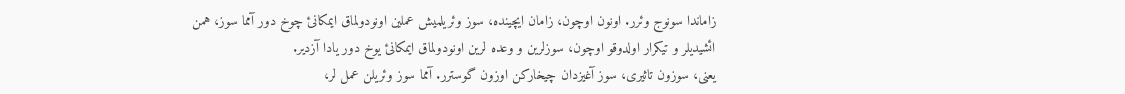زاماندا سونوج وئرر. اونون اوچون، زامان ایچینده، سوز وئریلمیش عملین اونودولماق ایمکانئ چوخ دور آمما سوز، همن ائشیدیلر و تیکرار اولدوقو اوچون، سوزلرین و وعده لرین اونودولماق ایمکانئ یوخ دور یادا آزدیر.
یعنی، سوزون تاثیری، سوز آغیزدان چیخارکن اوزون گوسترر. آمما سوز وئریلن عمل لر،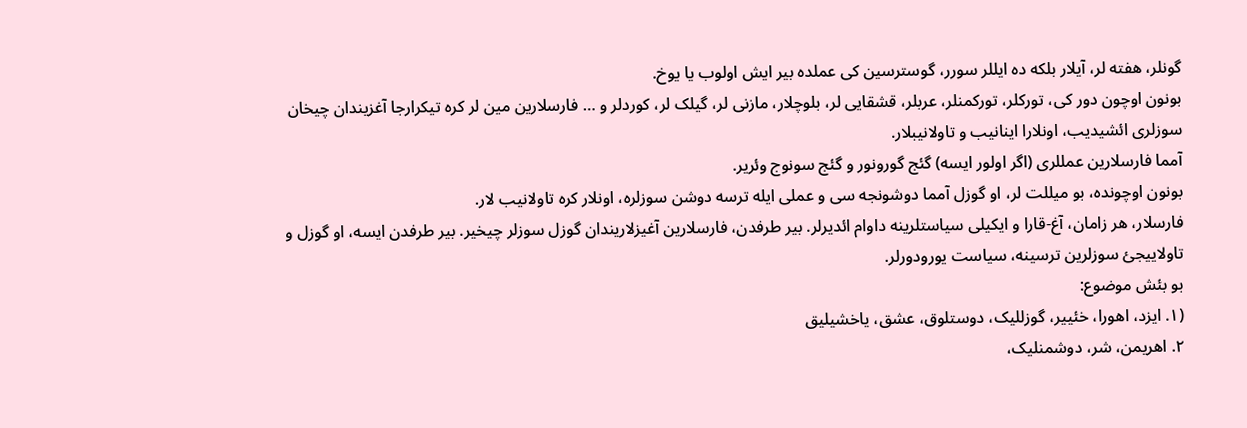گونلر، هفته لر، آیلار بلکه ده ایللر سورر، گوسترسین کی عملده بیر ایش اولوب یا یوخ.
بونون اوچون دور کی، تورکلر، تورکمنلر، عربلر، قشقایی لر، بلوچلار، مازنی لر، گیلک لر، کوردلر و … فارسلارین مین لر کره تیکرارجا آغزیندان چیخان سوزلری ائشیدیب، اونلارا اینانيب و تاولانیبلار.
آمما فارسلارین عمللری (اگر اولور ایسه) گئج گورونور و گئج سونوج وئریر.
بونون اوچونده، بو میللت لر، او گوزل آمما دوشونجه سی و عملی ایله ترسه دوشن سوزلره، اونلار کره تاولانیب لار.
فارسلار، هر زامان، آغ-قارا و ایکیلی سیاستلرینه داوام ائدیرلر. بیر طرفدن، فارسلارین آغیزلاریندان گوزل سوزلر چیخیر. بیر طرفدن ایسه، او گوزل و تاولاییجئ سوزلرین ترسینه، سیاست یورودورلر.
بو بئش موضوع:
(۱. ایزد، اهورا، خئییر، گوزللیک، دوستلوق، عشق، یاخشیلیق
۲. اهریمن، شر، دوشمنلیک،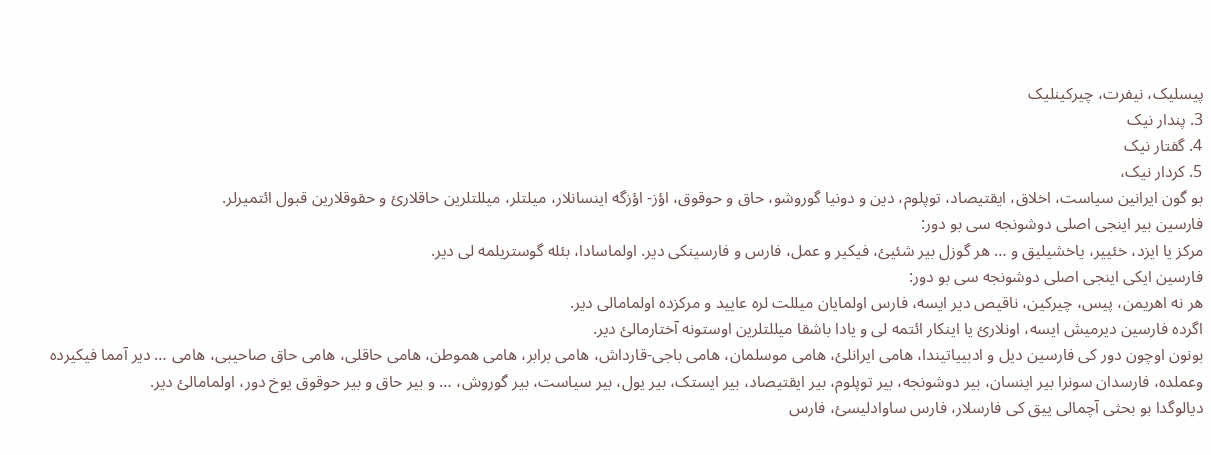پیسلیک، نیفرت، چیرکینلیک
3. پندار نیک
4. گفتار نیک
5. کردار نیک،
بو گون ایرانین سیاست، اخلاق، ایقتیصاد، توپلوم، دین و دونیا گوروشو، حاق و حوقوق، اؤز- اؤزگه اینسانلار، میلتلر، میللتلرین حاقلارئ و حقوقلارین قبول ائتمیرلر.
فارسین بیر اینجی اصلی دوشونجه سی بو دور:
مرکز یا ایزد، خئییر، یاخشیلیق و … هر گوزل بیر شئیئ، فیکیر و عمل، فارس و فارسینکی دیر. اولماسادا، بئله گوستریلمه لی دیر.
فارسین ایکی اینجی اصلی دوشونجه سی بو دور:
هر نه اهریمن، پیس، چیرکین، ناقیص دیر ایسه، فارس اولمایان میللت لره عایید و مرکزده اولمامالی دیر.
اگرده فارسین دیرمیش ایسه، اونلارئ یا اینکار ائتمه لی و یادا باشقا میللتلرین اوستونه آختارمالئ دیر.
بونون اوچون دور کی فارسین دیل و ادبییاتیندا، هامی ایرانلئ، هامی موسلمان، هامی باجی-قارداش، هامی برابر، هامی هموطن، هامی حاقلی، هامی حاق صاحیبی، هامی … دیر آمما فیکیرده وعملده، فارسدان سونرا بیر اینسان، بیر دوشونجه، بیر توپلوم، بیر ایقتیصاد، بیر ایستک، بیر یول، بیر سیاست، بیر گوروش، … و بیر حاق و بیر حوقوق یوخ دور، اولمامالئ دیر.
دیالوگدا بو بحثی آچمالی ییق کی فارسلار، فارس ساوادلیسئ، فارس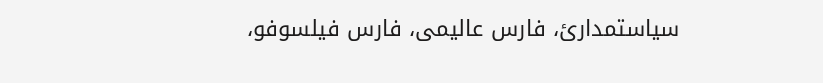سیاستمدارئ، فارس عالیمی، فارس فیلسوفو،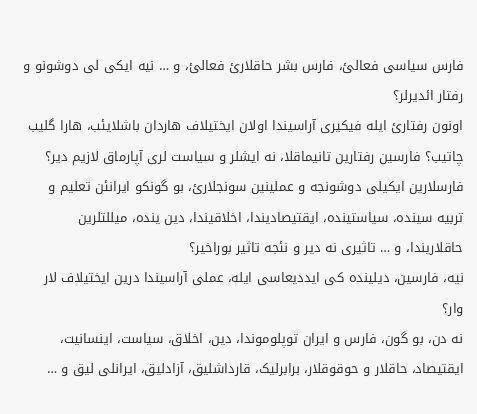فارس سیاسی فعالئ، فارس بشر حاقلارئ فعالئ، و … نیه ایکی لی دوشونو و رفتار ائدیرلر؟
اونون رفتارئ ایله فیکیری آراسیندا اولان ایختیلاف هاردان باشلایئب، هارا گلیب چاتیب؟ فارسین رفتارین تانیماقلا، نه ایشلر و سیاست لری آپارماق لازیم دیر؟
فارسلارین ایکیلی دوشونجه و عملینین سونجلارئ، بو گونکو ایرانئن تعلیم و تربیه سینده، سیاستینده، ایقتیصادیندا، اخلاقیندا، دین ینده، میللتلرین حاقلاریندا، و … تاثیری نه دیر و نئجه تاثیر بوراخیر؟
نیه، فارسین، دیلینده کی ایددیعاسی ایله، عملی آراسیندا درین ایختیلاف لار وار؟
نه دن، بو گون، فارس و ایران توپلوموندا، دین، اخلاق، سیاست، اینسانیت، ایقتیصاد، حاقلار و حوقوقلار، برابرلیک، قارداشلیق، آزادلیق، ایرانلی لیق و …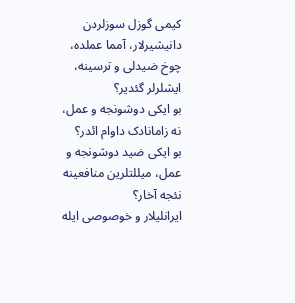کیمی گوزل سوزلردن دانیشیرلار، آمما عملده، چوخ ضیدلی و ترسینه، ایشلرلر گئدیر؟
بو ایکی دوشونجه و عمل، نه زامانادک داوام ائدر؟
بو ایکی ضید دوشونجه و عمل، میللتلرین منافعینه نئجه آخار؟
ایرانلیلار و خوصوصی ایله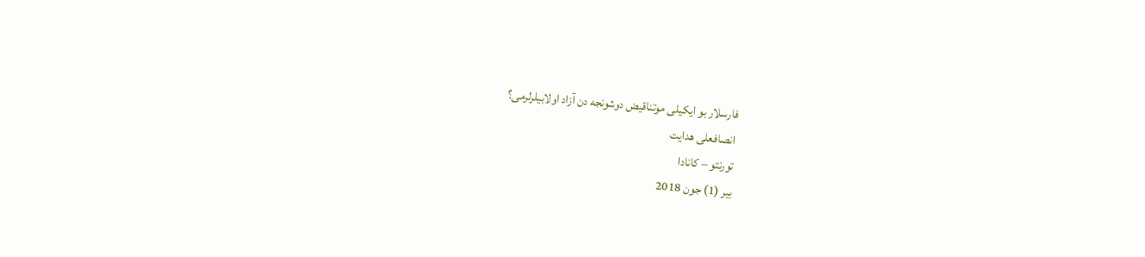فارسلار بو ایکیلی موتناقیض دوشونجه دن آزاد اولابیلرلرمی؟
انصافعلی هدایت
تورنتو – کانادا
بیر (1) جون 2018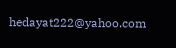hedayat222@yahoo.com